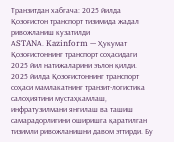Транзитдан хабгача: 2025 йилда Қозоғистон транспорт тизимида жадал ривожланиш кузатилди
АSTANА. Kazinform — Ҳукумат Қозоғистоннинг транспорт соҳасидаги 2025 йил натижаларини эълон қилди.
2025 йилда Қозоғистоннинг транспорт соҳаси мамлакатнинг транзит-логистика салоҳиятини мустаҳкамлаш, инфратузилмани янгилаш ва ташиш самарадорлигини оширишга қаратилган тизимли ривожланишни давом эттирди. Бу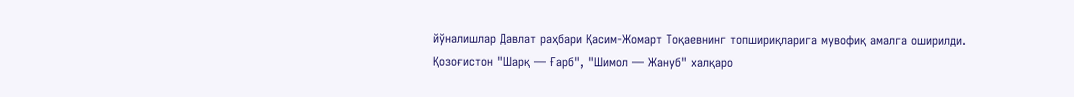йўналишлар Давлат раҳбари Қасим-Жомарт Тоқаевнинг топшириқларига мувофиқ амалга оширилди.
Қозоғистон "Шарқ — Ғарб", "Шимол — Жануб" халқаро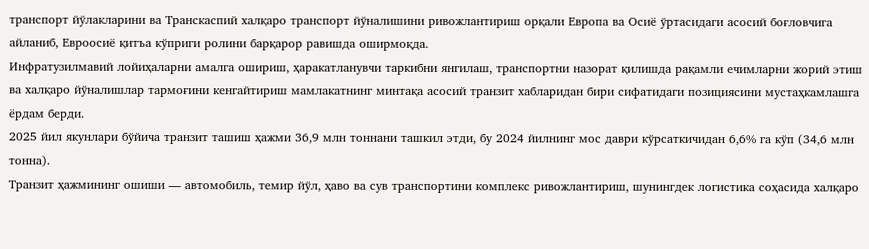транспорт йўлакларини ва Транскаспий халқаро транспорт йўналишини ривожлантириш орқали Европа ва Осиё ўртасидаги асосий боғловчига айланиб, Евроосиё қитъа кўприги ролини барқарор равишда оширмоқда.
Инфратузилмавий лойиҳаларни амалга ошириш, ҳаракатланувчи таркибни янгилаш, транспортни назорат қилишда рақамли ечимларни жорий этиш ва халқаро йўналишлар тармоғини кенгайтириш мамлакатнинг минтақа асосий транзит хабларидан бири сифатидаги позициясини мустаҳкамлашга ёрдам берди.
2025 йил якунлари бўйича транзит ташиш ҳажми 36,9 млн тоннани ташкил этди, бу 2024 йилнинг мос даври кўрсаткичидан 6,6% га кўп (34,6 млн тонна).
Транзит ҳажмининг ошиши — автомобиль, темир йўл, ҳаво ва сув транспортини комплекс ривожлантириш, шунингдек логистика соҳасида халқаро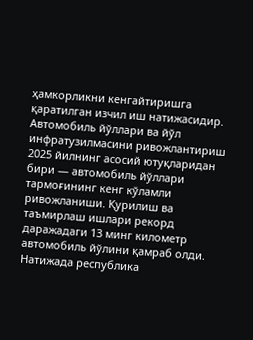ҳамкорликни кенгайтиришга қаратилган изчил иш натижасидир.
Автомобиль йўллари ва йўл инфратузилмасини ривожлантириш
2025 йилнинг асосий ютуқларидан бири — автомобиль йўллари тармоғининг кенг кўламли ривожланиши. Қурилиш ва таъмирлаш ишлари рекорд даражадаги 13 минг километр автомобиль йўлини қамраб олди. Натижада республика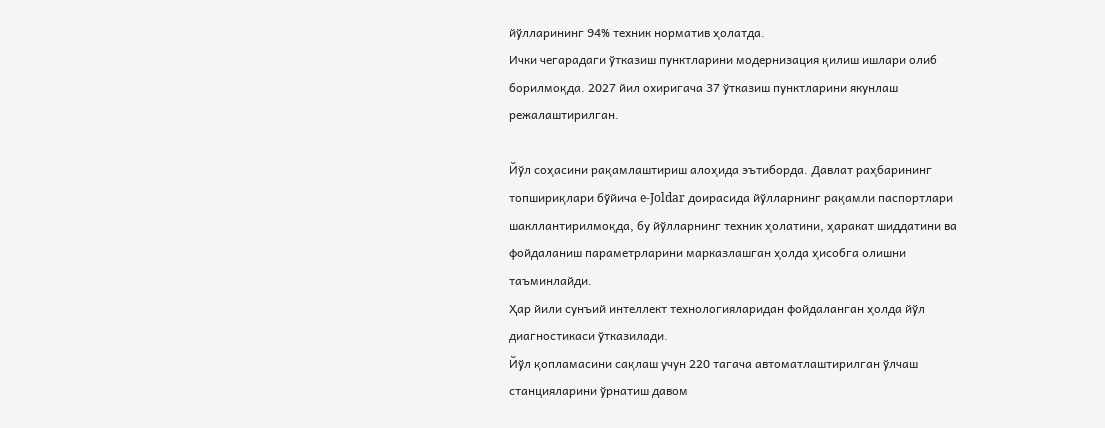йўлларининг 94% техник норматив ҳолатда.
Ички чегарадаги ўтказиш пунктларини модернизация қилиш ишлари олиб борилмоқда. 2027 йил охиригача 37 ўтказиш пунктларини якунлаш режалаштирилган.

Йўл соҳасини рақамлаштириш алоҳида эътиборда. Давлат раҳбарининг топшириқлари бўйича e-Joldar доирасида йўлларнинг рақамли паспортлари шакллантирилмоқда, бу йўлларнинг техник ҳолатини, ҳаракат шиддатини ва фойдаланиш параметрларини марказлашган ҳолда ҳисобга олишни таъминлайди.
Ҳар йили сунъий интеллект технологияларидан фойдаланган ҳолда йўл диагностикаси ўтказилади.
Йўл қопламасини сақлаш учун 220 тагача автоматлаштирилган ўлчаш станцияларини ўрнатиш давом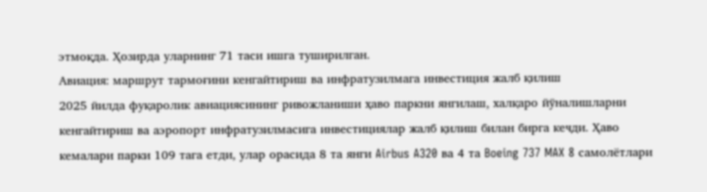этмоқда. Ҳозирда уларнинг 71 таси ишга туширилган.
Авиация: маршрут тармоғини кенгайтириш ва инфратузилмага инвестиция жалб қилиш
2025 йилда фуқаролик авиациясининг ривожланиши ҳаво паркни янгилаш, халқаро йўналишларни кенгайтириш ва аэропорт инфратузилмасига инвестициялар жалб қилиш билан бирга кечди. Ҳаво кемалари парки 109 тага етди, улар орасида 8 та янги Airbus A320 ва 4 та Boeing 737 MAX 8 самолётлари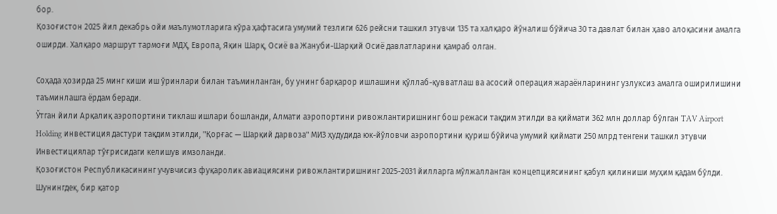бор.
Қозоғистон 2025 йил декабрь ойи маълумотларига кўра ҳафтасига умумий тезлиги 626 рейсни ташкил этувчи 135 та халқаро йўналиш бўйича 30 та давлат билан ҳаво алоқасини амалга оширди. Халқаро маршрут тармоғи МДҲ, Европа, Яқин Шарқ, Осиё ва Жануби-Шарқий Осиё давлатларини қамраб олган.

Соҳада ҳозирда 25 минг киши иш ўринлари билан таъминланган, бу унинг барқарор ишлашини қўллаб-қувватлаш ва асосий операция жараёнларининг узлуксиз амалга оширилишини таъминлашга ёрдам беради.
Ўтган йили Арқалиқ аэропортини тиклаш ишлари бошланди, Алмати аэропортини ривожлантиришнинг бош режаси тақдим этилди ва қиймати 362 млн доллар бўлган TAV Airport Holding инвестиция дастури тақдим этилди, "Қорғас — Шарқий дарвоза" МИЗ ҳудудида юк-йўловчи аэропортини қуриш бўйича умумий қиймати 250 млрд тенгени ташкил этувчи Инвестициялар тўғрисидаги келишув имзоланди.
Қозоғистон Республикасининг учувчисиз фуқаролик авиациясини ривожлантиришнинг 2025-2031 йилларга мўлжалланган концепциясининг қабул қилиниши муҳим қадам бўлди. Шунингдек, бир қатор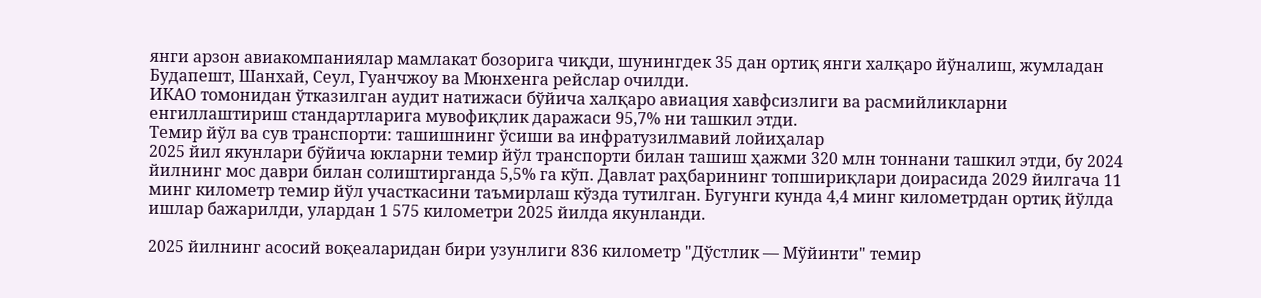янги арзон авиакомпаниялар мамлакат бозорига чиқди, шунингдек 35 дан ортиқ янги халқаро йўналиш, жумладан Будапешт, Шанхай, Сеул, Гуанчжоу ва Мюнхенга рейслар очилди.
ИКАО томонидан ўтказилган аудит натижаси бўйича халқаро авиация хавфсизлиги ва расмийликларни енгиллаштириш стандартларига мувофиқлик даражаси 95,7% ни ташкил этди.
Темир йўл ва сув транспорти: ташишнинг ўсиши ва инфратузилмавий лойиҳалар
2025 йил якунлари бўйича юкларни темир йўл транспорти билан ташиш ҳажми 320 млн тоннани ташкил этди, бу 2024 йилнинг мос даври билан солиштирганда 5,5% га кўп. Давлат раҳбарининг топшириқлари доирасида 2029 йилгача 11 минг километр темир йўл участкасини таъмирлаш кўзда тутилган. Бугунги кунда 4,4 минг километрдан ортиқ йўлда ишлар бажарилди, улардан 1 575 километри 2025 йилда якунланди.

2025 йилнинг асосий воқеаларидан бири узунлиги 836 километр "Дўстлик — Мўйинти" темир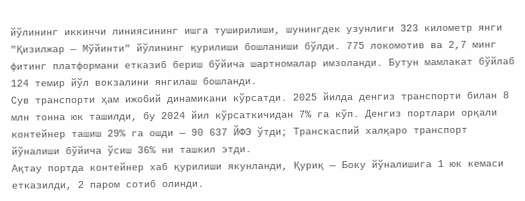йўлининг иккинчи линиясининг ишга туширилиши, шунингдек узунлиги 323 километр янги "Қизилжар — Мўйинти" йўлининг қурилиши бошланиши бўлди. 775 локомотив ва 2,7 минг фитинг платформани етказиб бериш бўйича шартномалар имзоланди. Бутун мамлакат бўйлаб 124 темир йўл вокзалини янгилаш бошланди.
Сув транспорти ҳам ижобий динамикани кўрсатди. 2025 йилда денгиз транспорти билан 8 млн тонна юк ташилди, бу 2024 йил кўрсаткичидан 7% га кўп. Денгиз портлари орқали контейнер ташиш 29% га ошди — 90 637 ЙФЭ ўтди; Транскаспий халқаро транспорт йўналиши бўйича ўсиш 36% ни ташкил этди.
Ақтау портда контейнер хаб қурилиши якунланди, Қуриқ — Боку йўналишига 1 юк кемаси етказилди, 2 паром сотиб олинди.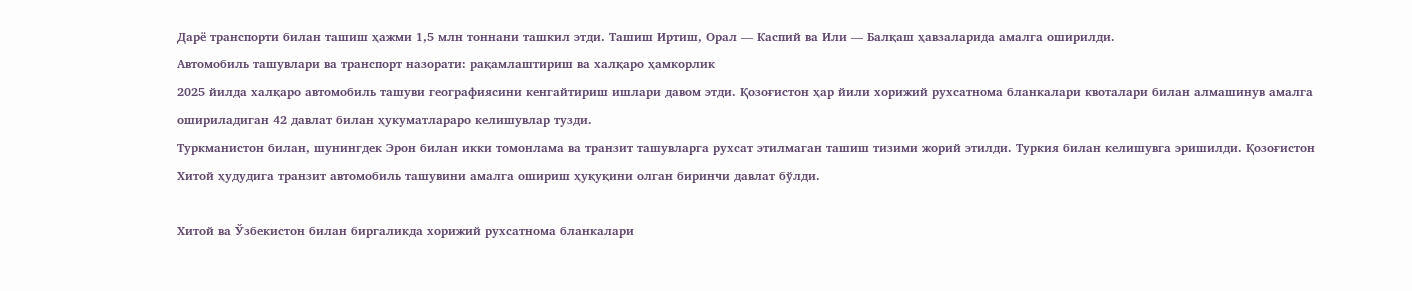Дарё транспорти билан ташиш ҳажми 1,5 млн тоннани ташкил этди. Ташиш Иртиш, Орал — Каспий ва Или — Балқаш ҳавзаларида амалга оширилди.
Автомобиль ташувлари ва транспорт назорати: рақамлаштириш ва халқаро ҳамкорлик
2025 йилда халқаро автомобиль ташуви географиясини кенгайтириш ишлари давом этди. Қозоғистон ҳар йили хорижий рухсатнома бланкалари квоталари билан алмашинув амалга ошириладиган 42 давлат билан ҳукуматлараро келишувлар тузди.
Туркманистон билан, шунингдек Эрон билан икки томонлама ва транзит ташувларга рухсат этилмаган ташиш тизими жорий этилди. Туркия билан келишувга эришилди. Қозоғистон Хитой ҳудудига транзит автомобиль ташувини амалга ошириш ҳуқуқини олган биринчи давлат бўлди.

Хитой ва Ўзбекистон билан биргаликда хорижий рухсатнома бланкалари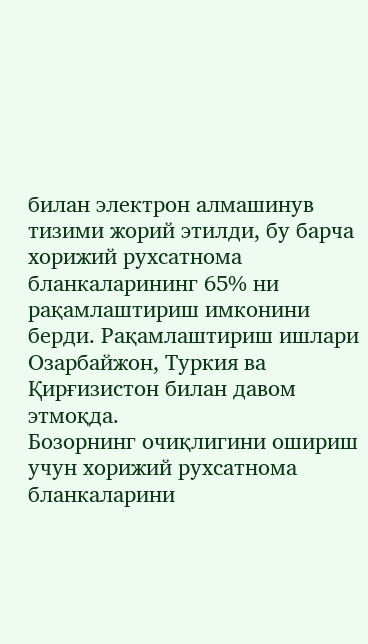билан электрон алмашинув тизими жорий этилди, бу барча хорижий рухсатнома бланкаларининг 65% ни рақамлаштириш имконини берди. Рақамлаштириш ишлари Озарбайжон, Туркия ва Қирғизистон билан давом этмоқда.
Бозорнинг очиқлигини ошириш учун хорижий рухсатнома бланкаларини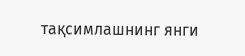тақсимлашнинг янги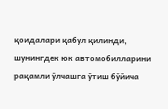қоидалари қабул қилинди, шунингдек юк автомобилларини рақамли ўлчашга ўтиш бўйича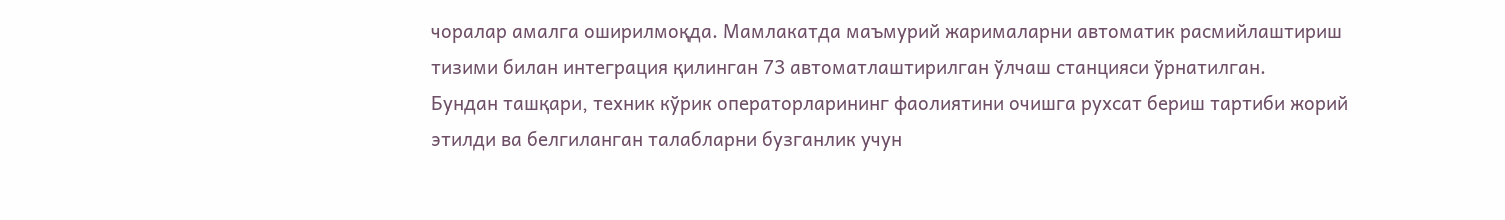чоралар амалга оширилмоқда. Мамлакатда маъмурий жарималарни автоматик расмийлаштириш тизими билан интеграция қилинган 73 автоматлаштирилган ўлчаш станцияси ўрнатилган.
Бундан ташқари, техник кўрик операторларининг фаолиятини очишга рухсат бериш тартиби жорий этилди ва белгиланган талабларни бузганлик учун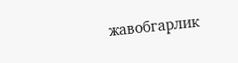жавобгарлик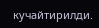кучайтирилди.